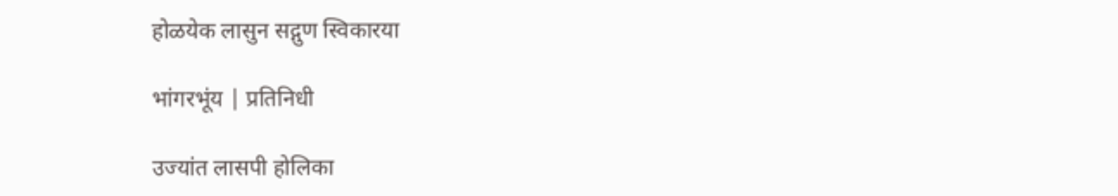होळयेक लासुन सद्गुण स्विकारया

भांगरभूंय | प्रतिनिधी

उज्यांत लासपी होलिका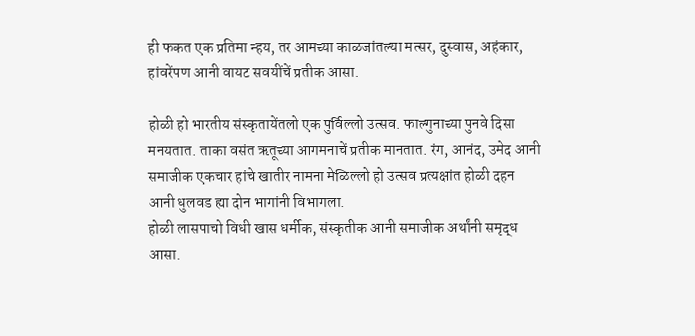ही फकत एक प्रतिमा न्हय, तर आमच्या काळजांतल्या मत्सर, दुस्वास, अहंकार, हांवरेंपण आनी वायट सवयींचें प्रतीक आसा.

होळी हो भारतीय संस्कृतायेंतलो एक पुर्विल्लो उत्सव. फाल्गुनाच्या पुनवे दिसा मनयतात. ताका वसंत ऋतूच्या आगमनाचें प्रतीक मानतात. रंग, आनंद, उमेद आनी समाजीक एकचार हांचे खातीर नामना मेळिल्लो हो उत्सव प्रत्यक्षांत होळी दहन आनी धुलवड ह्या दोन भागांनी विभागला.
होळी लासपाचो विधी खास धर्मीक, संस्कृतीक आनी समाजीक अर्थांनी समृद्ध आसा.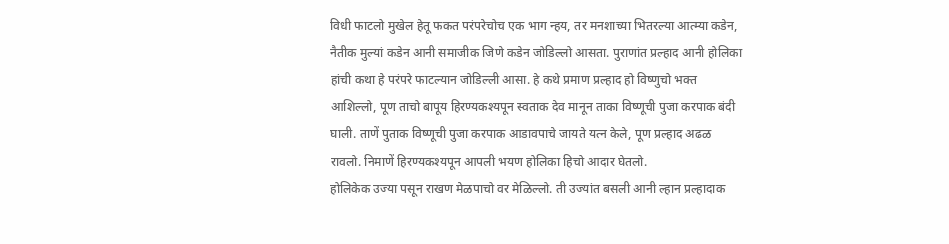विधी फाटलो मुखेल हेतू फकत परंपरेचोच एक भाग न्हय, तर मनशाच्या भितरल्या आत्म्या कडेन, नैतीक मुल्यां कडेन आनी समाजीक जिणे कडेन जोडिल्लो आसता. पुराणांत प्रल्हाद आनी होलिका हांची कथा हे परंपरे फाटल्यान जोडिल्ली आसा. हे कथे प्रमाण प्रल्हाद हो विष्णुचो भक्त आशिल्लो, पूण ताचो बापूय हिरण्यकश्यपून स्वताक देव मानून ताका विष्णूची पुजा करपाक बंदी घाली. ताणें पुताक विष्णूची पुजा करपाक आडावपाचे जायते यत्न केले, पूण प्रल्हाद अढळ रावलो. निमाणें हिरण्यकश्यपून आपली भयण होलिका हिचो आदार घेतलो.
होलिकेक उज्या पसून राखण मेळपाचो वर मेळिल्लो. ती उज्यांत बसली आनी ल्हान प्रल्हादाक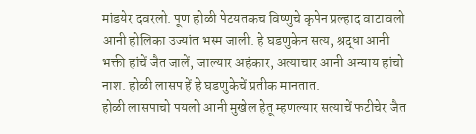मांडयेर दवरलो. पूण होळी पेटयतकच विष्णुचे कृपेन प्रल्हाद वाटावलो आनी होलिका उज्यांत भस्म जाली. हे घडणुकेन सत्य, श्रद्धा आनी भक्ती हांचें जैत जालें, जाल्यार अहंकार, अत्याचार आनी अन्याय हांचो नाश. होळी लासप हें हे घडणुकेचें प्रतीक मानतात.
होळी लासपाचो पयलो आनी मुखेल हेतू म्हणल्यार सत्याचें फटीचेर जैत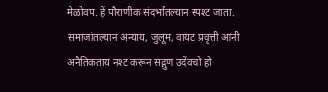मेळोवप. हें पौराणीक संदर्भांतल्यान स्पश्ट जाता. समाजांतल्यान अन्याय, जुलूम, वायट प्रवृत्ती आनी अनैतिकताय नश्ट करून सद्गुण उदेंवचो हो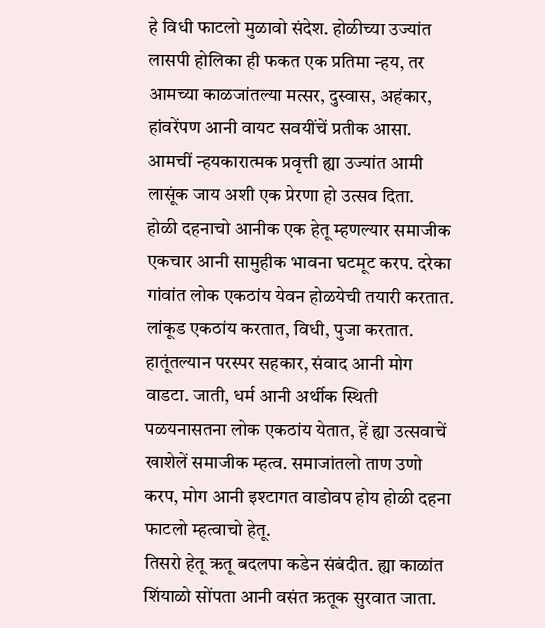हे विधी फाटलो मुळावो संदेश. होळीच्या उज्यांत लासपी होलिका ही फकत एक प्रतिमा न्हय, तर आमच्या काळजांतल्या मत्सर, दुस्वास, अहंकार, हांवरेंपण आनी वायट सवयींचें प्रतीक आसा. आमचीं न्हयकारात्मक प्रवृत्ती ह्या उज्यांत आमी लासूंक जाय अशी एक प्रेरणा हो उत्सव दिता.
होळी दहनाचो आनीक एक हेतू म्हणल्यार समाजीक एकचार आनी सामुहीक भावना घटमूट करप. दरेका गांवांत लोक एकठांय येवन होळयेची तयारी करतात. लांकूड एकठांय करतात, विधी, पुजा करतात. हातूंतल्यान परस्पर सहकार, संवाद आनी मोग वाडटा. जाती, धर्म आनी अर्थीक स्थिती पळयनासतना लोक एकठांय येतात, हें ह्या उत्सवाचें खाशेलें समाजीक म्हत्व. समाजांतलो ताण उणो करप, मोग आनी इश्टागत वाडोवप होय होळी दहना फाटलो म्हत्वाचो हेतू.
तिसरो हेतू ऋतू बदलपा कडेन संबंदीत. ह्या काळांत शिंयाळो सोंपता आनी वसंत ऋतूक सुरवात जाता.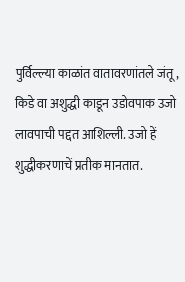पुर्विल्ल्या काळांत वातावरणांतले जंतू, किडे वा अशुद्धी काडून उडोवपाक उजो लावपाची पद्दत आशिल्ली. उजो हें शुद्धीकरणाचें प्रतीक मानतात.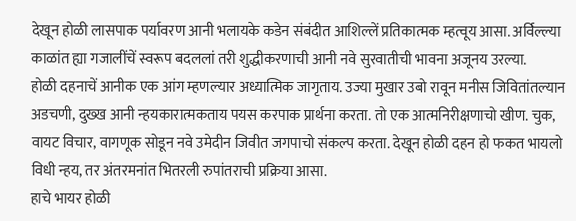देखून होळी लासपाक पर्यावरण आनी भलायके कडेन संबंदीत आशिल्लें प्रतिकात्मक म्हत्वूय आसा. अर्विल्ल्या काळांत ह्या गजालींचें स्वरूप बदललां तरी शुद्धीकरणाची आनी नवे सुरवातीची भावना अजूनय उरल्या.
होळी दहनाचें आनीक एक आंग म्हणल्यार अध्यात्मिक जागृताय. उज्या मुखार उबो रावून मनीस जिवितांतल्यान अडचणी, दुख्ख आनी न्हयकारात्मकताय पयस करपाक प्रार्थना करता. तो एक आत्मनिरीक्षणाचो खीण. चुक, वायट विचार, वागणूक सोडून नवे उमेदीन जिवीत जगपाचो संकल्प करता. देखून होळी दहन हो फकत भायलो विधी न्हय, तर अंतरमनांत भितरली रुपांतराची प्रक्रिया आसा.
हाचे भायर होळी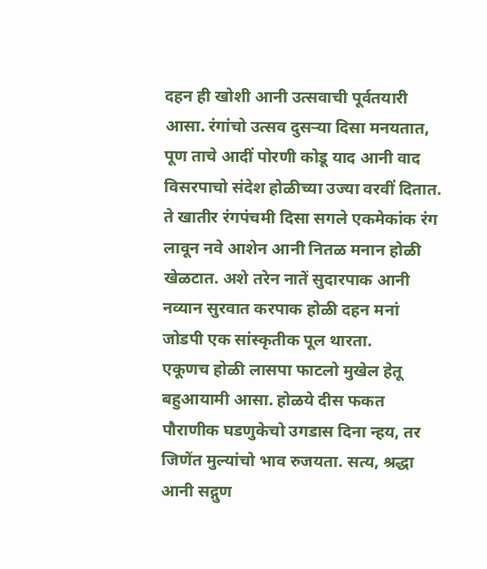दहन ही खोशी आनी उत्सवाची पूर्वतयारी आसा. रंगांचो उत्सव दुसऱ्या दिसा मनयतात, पूण ताचे आदीं पोरणी कोडू याद आनी वाद विसरपाचो संदेश होळीच्या उज्या वरवीं दितात. ते खातीर रंगपंचमी दिसा सगले एकमेकांक रंग लावून नवे आशेन आनी नितळ मनान होळी खेळटात. अशे तरेन नातें सुदारपाक आनी नव्यान सुरवात करपाक होळी दहन मनां जोडपी एक सांस्कृतीक पूल थारता.
एकूणच होळी लासपा फाटलो मुखेल हेतू बहुआयामी आसा. होळये दीस फकत पौराणीक घडणुकेचो उगडास दिना न्हय, तर जिणेंत मुल्यांचो भाव रुजयता. सत्य, श्रद्धा आनी सद्गुण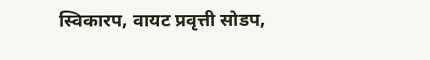स्विकारप, वायट प्रवृत्ती सोडप,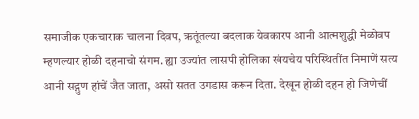समाजीक एकचाराक चालना दिवप, ऋतूंतल्या बदलाक येवकारप आनी आत्मशुद्धी मेळोवप म्हणल्यार होळी दहनाचो संगम. ह्या उज्यांत लासपी होलिका खंयचेय परिस्थितींत निमाणें सत्य आनी सद्गुण हांचें जैत जाता, असो सतत उगडास करून दिता. देखून होळी दहन हो जिणेचीं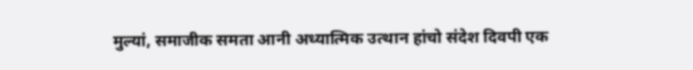मुल्यां, समाजीक समता आनी अध्यात्मिक उत्थान हांचो संदेश दिवपी एक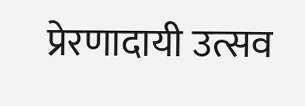प्रेरणादायी उत्सव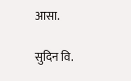आसा.

सुदिन वि.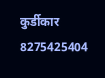कुर्डीकार
8275425404